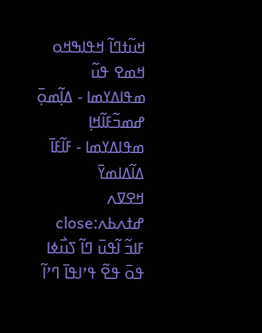ߞߎ߬ߙߣߊ߬ ߞߟߊߒߞߋ ߞߘߐ ߟߎ߬ ߘߟߊߡߌߘߊ - ߡߊ߲߬ߘߋ߲߫ ߝߘߏ߬ߓߊ߬ߞߊ߲ ߘߟߊߡߌߘߊ - ߓߊ߬ߓߊ߫ ߡߊ߬ߡߊߘߌ߫
ߞߐߜߍ ߝߙߍߕߍ:close
ߓߊߏ߬ ߊ߬ߟߎ߫ ߣߊ߬ ߖߎ߯ߦߊ ߟߋ߫ ߟߐ߬ ߟߴߊߟߊ߫ ߣߴߊ߬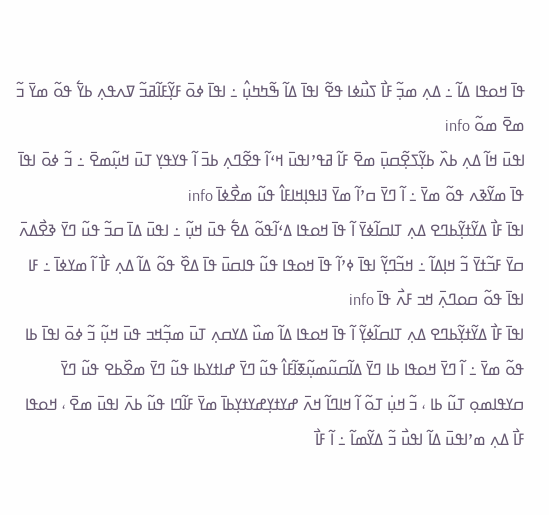ߟߊ߫ ߞߋߟߊ ߡߊ߬ ߸ ߡߍ߲ ߘߏ߲߬ ߓߊ߯ ߖߎ߯ߦߊ ߟߐ߬ ߊߟߊ߫ ߡߊ߬ ߒ߬ߤߤߎ߲߮ ߸ ߊߟߊ߫ ߦߋ߫ ߓߌ߲߬ߓߊ߬ߥߏ߬ ߜߍߟߍ߲ ߕߌ߱ ߟߋ߬ ߘߌ߫ ߏ߬ ߘߐ߫ ߘߋ߬ info
ߊߟߎ߫ ߞߊ߬ ߡߍ߲ ߕߍ߰ ߕߌ߲߬ߖߐ߲߬ߛߎ߲߫ ߘߐ߫ ߓߊ߬ ߥߟߴߊߟߎ߫ ߞߵߊ߬ ߟߐ߬ߣߍ߲ ߕߏ߫ ߊ߬ ߟߌߟߌ߲ ߠߎ߫ ߞߎ߲߬ߘߐ߫ ߸ ߏ߬ ߦߋ߫ ߊߟߊ߫ ߟߊ߫ ߘߌ߬ߢߍ ߟߋ߬ ߘߌ߫ ߸ ߊ߬ ߣߌ߫ ߛߴߊ߬ ߘߌ߫ ߔߊߟߊ߲ߞߊߓߊ߮ ߟߎ߬ ߘߐ߯ߦߊ߫ info
ߊߟߊ߫ ߓߊ߯ ߡߌ߬ߙߌ߲߬ߕߣߐ ߡߍ߲ ߠߊߛߊ߬ߦߌ߫ ߊ߬ ߟߊ߫ ߞߋߟߊ ߡߵߊ߬ߟߋ߬ ߡߐ߱ ߟߎ߫ ߞߎ߲߬ ߸ ߊߟߎ߫ ߡߊ߫ ߛߏ߬ ߟߎ߬ ߣߌ߫ ߢߐ߯ߡߍ߫ ߛߌ߫ ߓߏ߬ߙߌ߫ ߏ߬ ߞߊ߲ߡߊ߬ ߸ ߞߏ߬ߣߌ߲߬ ߊߟߊ߫ ߦߴߊ߬ ߟߊ߫ ߞߋߟߊ ߟߎ߬ ߟߊߛߎ߫ ߟߊ߫ ߡߐ߰ ߟߋ߬ ߡߊ߬ ߡߍ߲ ߓߊ߯ ߊ߬ ߘߌߦߊ߫ ߸ ߓߊ ߊߟߊ߫ ߟߋ߬ ߛߋߣߍ߲߫ ߞߏ ߓߍ߯ ߟߊ߫ info
ߊߟߊ߫ ߓߊ߯ ߡߌ߬ߙߌ߲߬ߕߣߐ ߡߍ߲ ߠߊߛߊ߬ߦߌ߲߬ ߊ߬ ߟߊ߫ ߞߋߟߊ ߡߊ߬ ߘߎ߰ ߡߌߛߍ߲ ߠߎ߫ ߘߏ߲߬ߞߏ ߟߎ߫ ߞߎ߲߬ ߏ߬ ߦߋ߫ ߊߟߊ߫ ߕߊ ߟߋ߬ ߘߌ߫ ߸ ߊ߬ ߣߌ߫ ߞߋߟߊ ߕߊ ߣߌ߫ ߡߊ߬ߛߎ߬ߘߎ߲߬ߧߊ߬ߓߊ߮ ߟߎ߬ ߣߌ߫ ߝߊߙߌߕߊ ߟߎ߬ ߣߌ߫ ߘߐ߰ߕߐ ߟߎ߬ ߣߌ߫ ߛߌߟߊߘߋ߲ ߠߎ߬ ߕߊ ، ߏ߬ ߞߎ߲߭ ߠߋ߬ ߊ߬ ߞߊߣߊ߬ ߞߍ߫ ߝߌߙߌ߲ߝߌߙߌ߲ߕߊ߫ ߘߌ߫ ߓߊ߬ߣߊ ߟߎ߬ ߕߍ߫ ߊߟߎ߫ ߘߐ߫ ، ߞߋߟߊ ߓߊ߯ ߡߍ߲ ߘߴߊߟߎ߫ ߡߊ߬ ߊߟߎ߯ ߏ߬ ߡߌ߬ߘߊ߬ ߸ ߊ߬ ߓߊ߯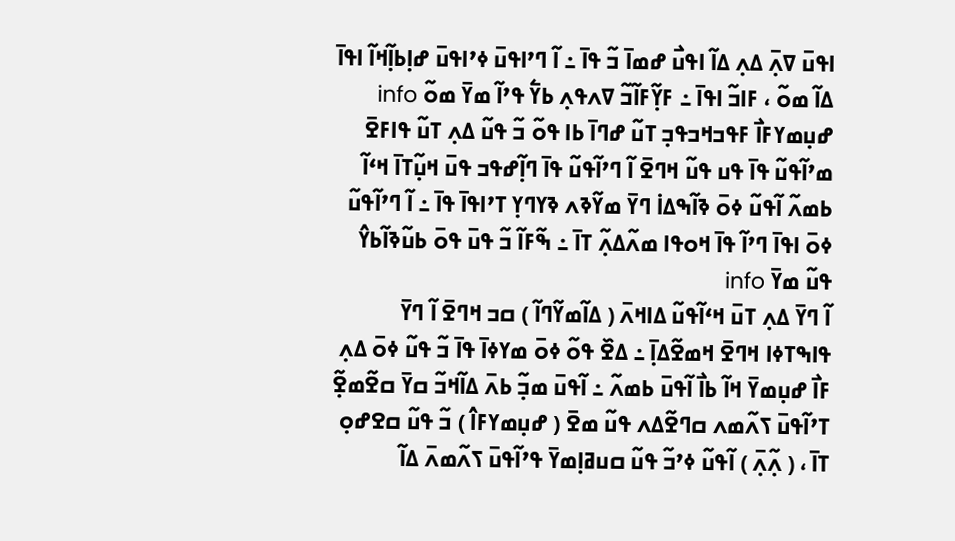ߊߟߎ߫ ߜߍ߲߫ ߡߍ߲ ߡߊ߬ ߊߟߎ߯ ߝߘߊ߫ ߏ߬ ߟߊ߫ ߸ ߊ߬ ߣߴߊߟߎ߫ ߦߴߊߟߎ߫ ߝߊ߲ߕߊ߲߬ߞߊ߬ ߊߟߊ߫ ߡߊ߬ ߘߋ߬ ، ߓߊߏ߬ ߊߟߊ߫ ߸ ߓߌ߲߬ߓߊ߬ߏ߬ ߜߍߟߍ߲ ߕߌ߱ ߟߴߊ߬ ߘߌ߫ ߘߋ߬ info
ߝߎ߲ߘߌߓߊ߯ ߓߟߏߞߏߟߏ߲ ߠߎ߬ ߝߣߊ߫ ߕߊ ߟߋ߬ ߏ߬ ߟߎ߬ ߡߍ߲ ߠߎ߬ ߟߊߓߐ߫ ߘߴߊ߬ߟߎ߬ ߟߊ߫ ߟߎ ߟߎ߬ ߞߣߐ߫ ߊ߬ ߣߴߊ߬ߟߎ߬ ߟߊ߫ ߣߊ߲߬ߝߟߏ ߟߎ߫ ߞߎ߲߬ߠߊ߫ ߞߵߊ߬ ߕߘߍ߬ ߊ߬ߟߎ߬ ߦߋ߫ ߢߊ߬ߒߡߊ߭ ߣߌ߫ ߘߌ߬ߢߍ ߢߌߣߌ߲ ߠߴߊߟߊ߫ ߟߊ߫ ߸ ߊ߬ ߣߴߊ߬ߟߎ߬ ߦߋ߫ ߊߟߊ߫ ߣߴߊ߬ ߟߊ߫ ߞߋߟߊ ߘߍ߬ߡߍ߲߬ ߠߊ߫ ߸ ߒ߬ߓߊ߬ ߏ߬ ߟߎ߫ ߟߋ߫ ߕߎ߬ߢߊ߬ߕߌ߮ ߟߎ߬ ߘߌ߫ info
ߊ߬ ߣߌ߫ ߡߍ߲ ߠߎ߫ ߞߵߊ߬ߟߎ߬ ߡߊߞߍ߫ ( ߡߊ߬ߘߌ߬ߣߊ߬ ) ߛߏ ߞߣߐ߫ ߊ߬ ߣߌ߫ ߟߊߒߠߦߊ ߞߣߐ߫ ߞߘߐ߬ߡߊ߲߫ ߸ ߡߐ߰ ߟߋ߬ ߦߋ߫ ߘߌߦߊ߫ ߟߊ߫ ߏ߬ ߟߎ߬ ߦߋ߫ ߡߍ߲ ߓߊ߯ ߝߎ߲ߘߌ߫ ߞߊ߬ ߕߊ߯ ߊ߬ߟߎ߫ ߕߘߍ߬ ߸ ߊ߬ߟߎ߫ ߘߏ߲߬ ߕߍ߫ ߡߊ߬ߞߏ߬ ߛߌ߫ ߛߐ߬ߘߐ߲߬ ߠߴߊ߬ߟߎ߫ ߖߍ߬ߘߍ ߛߣߐ߬ߡߍ ߟߎ߬ ߘߐ߫ ( ߝߎ߲ߘߌߓߊ߮ ) ߏ߬ ߟߎ߬ ߛߐߝߋ߲ ߠߊ߫ ، ( ߍ߲߬ߍ߲߫ ) ߊ߬ߟߎ߬ ߦߴߏ߬ ߟߎ߬ ߛߎߥߊ߲ߘߌ߫ ߟߴߊ߬ߟߎ߫ ߖߍ߬ߘߍ߫ ߡߊ߬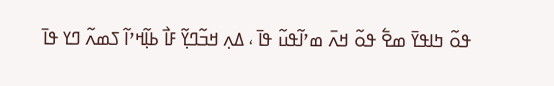ߟߋ߬ ߤߊߟߌ߫ ߘߐ߱ ߟߋ߬ ߞߍ߫ ߘߴߊ߬ߟߎ߬ ߟߊ߫ ، ߡߍ߲ ߞߏ߬ߣߌ߲߬ ߓߊ߯ ߕߊ߲߬ߞߴߊ߬ ߖߘߍ߬ ߣߌ ߟߊ߫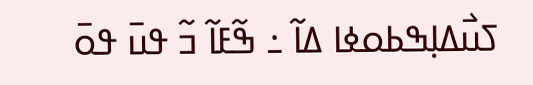ߖߎ߯ߡߊ߲ߒߕߋߦߊ ߡߊ߬ ߸ ߒ߬ߓߊ߬ ߏ߬ ߟߎ߫ ߟߋ߫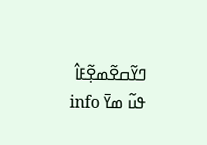ߣߌ߬ߛߐ߬ߘߐ߲߬ߓߊ߮ ߟߎ߬ ߘߌ߫ info